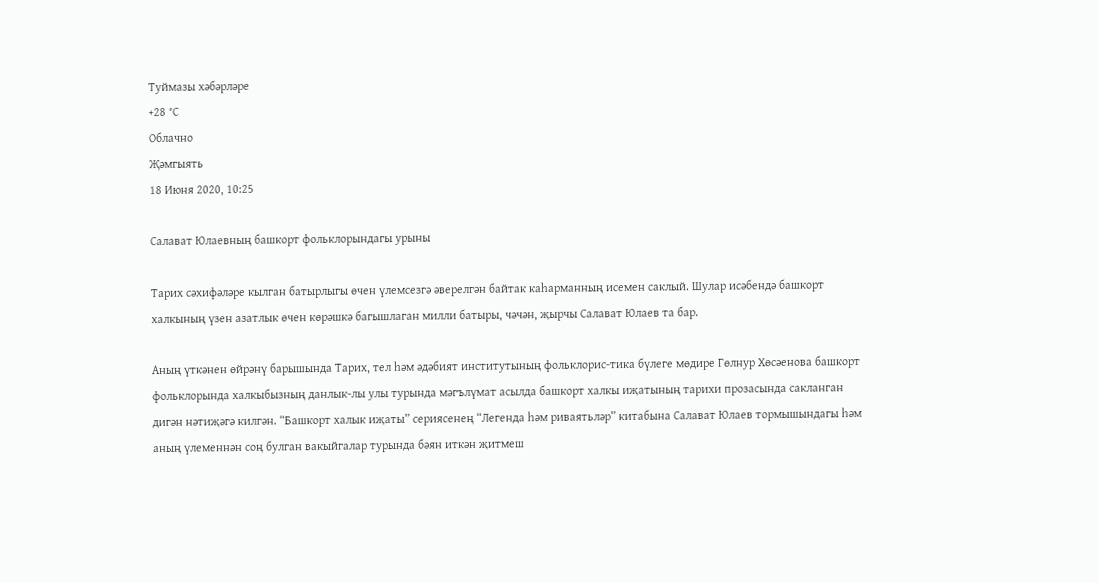Туймазы хәбәрләре
+28 °С
Облачно
Җәмгыять
18 Июня 2020, 10:25

Салават Юлаевның башкорт фольклорындагы урыны

Тарих сәхифәләре кылган батырлыгы өчен үлемсезгә әверелгән байтак каһарманның исемен саклый. Шулар исәбендә башкорт халкының үзен азатлык өчен көрәшкә багышлаган милли батыры, чәчән, җырчы Салават Юлаев та бар.

Аның үткәнен өйрәнү барышында Тарих, тел һәм әдәбият институтының фольклорис-тика бүлеге мөдире Гөлнур Хөсәенова башкорт фольклорында халкыбызның данлык-лы улы турында мәгълүмат асылда башкорт халкы иҗатының тарихи прозасында сакланган дигән нәтиҗәгә килгән. “Башкорт халык иҗаты” сериясенең “Легенда һәм риваятьләр” китабына Салават Юлаев тормышындагы һәм аның үлеменнән соң булган вакыйгалар турында бәян иткән җитмеш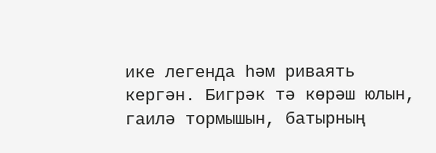ике легенда һәм риваять кергән. Бигрәк тә көрәш юлын, гаилә тормышын, батырның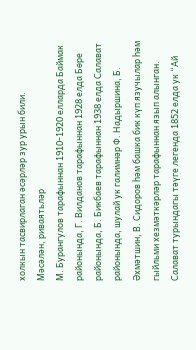холкын тасвирлаган әсәрләр зур урын били.
Мәсәлән, риваятьләр
М. Бурангулов тарафыннан 1910-1920 елларда Баймак районында, Г. Вилданов тарафыннан 1928 елда Бөре районында, Б. Бикбаев тарафыннан 1938 елда Салават районында, шулай ук галимнәр Ф. Надыршина, Б. Әхмәтшин, В. Сидоров һәм башка бик күп язучылар һәм гыйльми хезмәткәрләр тарафыннан язып алынган.
Салават турындагы тәүге легенда 1852 елда ук “Ай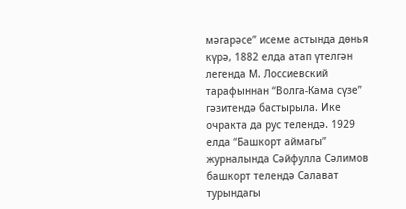мәгарәсе” исеме астында дөнья күрә, 1882 елда атап үтелгән легенда М. Лоссиевский тарафыннан “Волга-Кама сүзе” гәзитендә бастырыла. Ике очракта да рус телендә. 1929 елда “Башкорт аймагы” журналында Сәйфулла Сәлимов башкорт телендә Салават турындагы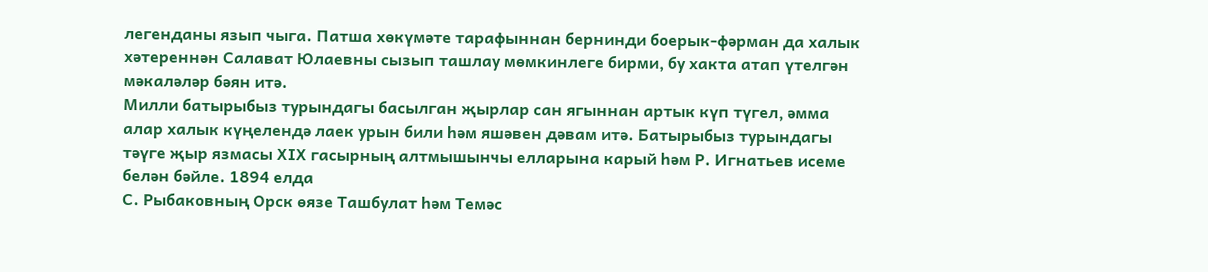легенданы язып чыга. Патша хөкүмәте тарафыннан бернинди боерык-фәрман да халык хәтереннән Салават Юлаевны сызып ташлау мөмкинлеге бирми, бу хакта атап үтелгән мәкаләләр бәян итә.
Милли батырыбыз турындагы басылган җырлар сан ягыннан артык күп түгел, әмма алар халык күңелендә лаек урын били һәм яшәвен дәвам итә. Батырыбыз турындагы тәүге җыр язмасы ХIХ гасырның алтмышынчы елларына карый һәм Р. Игнатьев исеме белән бәйле. 1894 елда
С. Рыбаковның Орск өязе Ташбулат һәм Темәс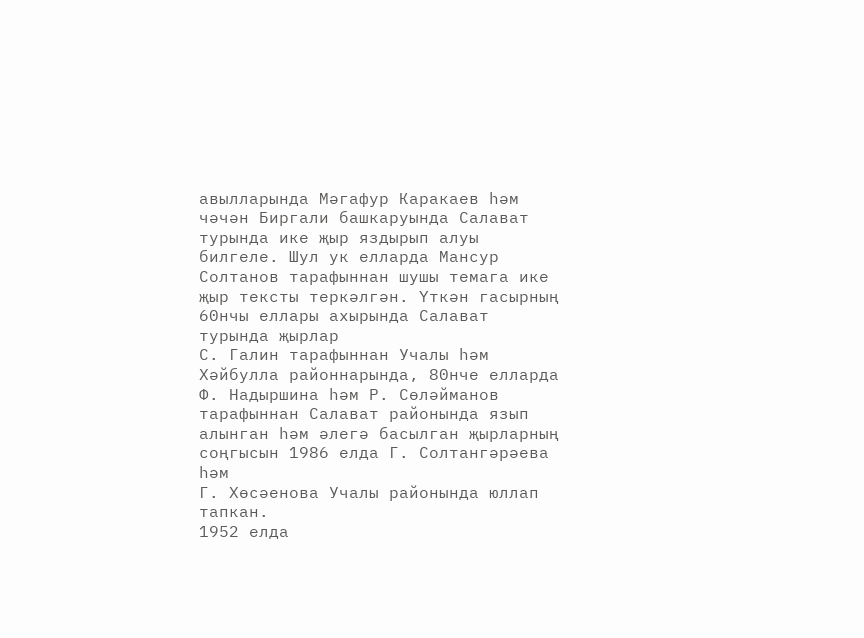авылларында Мәгафур Каракаев һәм чәчән Биргали башкаруында Салават турында ике җыр яздырып алуы билгеле. Шул ук елларда Мансур Солтанов тарафыннан шушы темага ике җыр тексты теркәлгән. Үткән гасырның 60нчы еллары ахырында Салават турында җырлар
С. Галин тарафыннан Учалы һәм Хәйбулла районнарында, 80нче елларда Ф. Надыршина һәм Р. Сөләйманов тарафыннан Салават районында язып алынган һәм әлегә басылган җырларның соңгысын 1986 елда Г. Солтангәрәева һәм
Г. Хөсәенова Учалы районында юллап тапкан.
1952 елда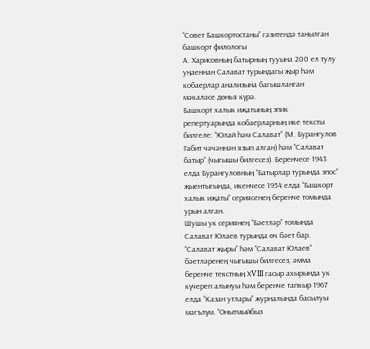“Совет Башкортостаны” гәзитендә танылган башкорт филологы
А. Харисовның батырның тууына 200 ел тулу уңаеннан Салават турындагы җыр һәм кобаерлар анализына багышланган мәкаләсе дөнья күрә.
Башкорт халык иҗатының эпик репертуарында кобаерларның ике тексты билгеле: “Юлай һәм Салават” (М. Бурангулов Габит чәчәннән язып алган) һәм “Салават батыр” (чыгышы билгесез). Беренчесе 1943 елда Бурангуловның “Батырлар турында эпос” җыентыгында, икенчесе 1954 елда “Башкорт халык иҗаты” сериясенең беренче томында урын алган.
Шушы ук сериянең “Бәетләр” томында Салават Юлаев турында өч бәет бар. “Салават җыры” һәм “Салават Юлаев” бәетләренең чыгышы билгесез, әмма беренче текстның ХVIII гасыр ахырында ук күчереп алынуы һәм беренче тапкыр 1967 елда “Казан утлары” журналында басылуы мәгълүм. “Онытмыйбыз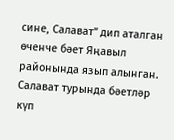сине, Салават” дип аталган өченче бәет Яңавыл районында язып алынган. Салават турында бәетләр күп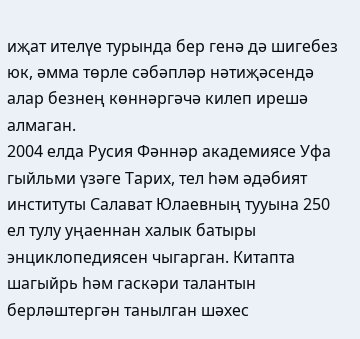иҗат ителүе турында бер генә дә шигебез юк, әмма төрле сәбәпләр нәтиҗәсендә алар безнең көннәргәчә килеп ирешә алмаган.
2004 елда Русия Фәннәр академиясе Уфа гыйльми үзәге Тарих, тел һәм әдәбият институты Салават Юлаевның тууына 250 ел тулу уңаеннан халык батыры энциклопедиясен чыгарган. Китапта шагыйрь һәм гаскәри талантын берләштергән танылган шәхес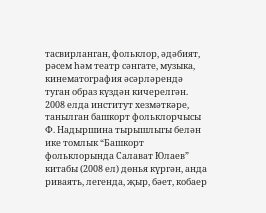тасвирланган, фольклор, әдәбият, рәсем һәм театр сәнгате, музыка, кинематография әсәрләрендә туган образ күздән кичерелгән.
2008 елда институт хезмәткәре, танылган башкорт фольклорчысы Ф. Надыршина тырышлыгы белән ике томлык “Башкорт фольклорында Салават Юлаев” китабы (2008 ел) дөнья күргән, анда риваять, легенда, җыр, бәет, кобаер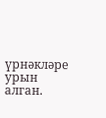үрнәкләре урын алган.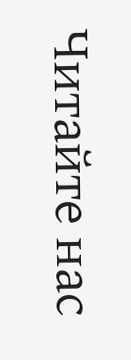Читайте нас